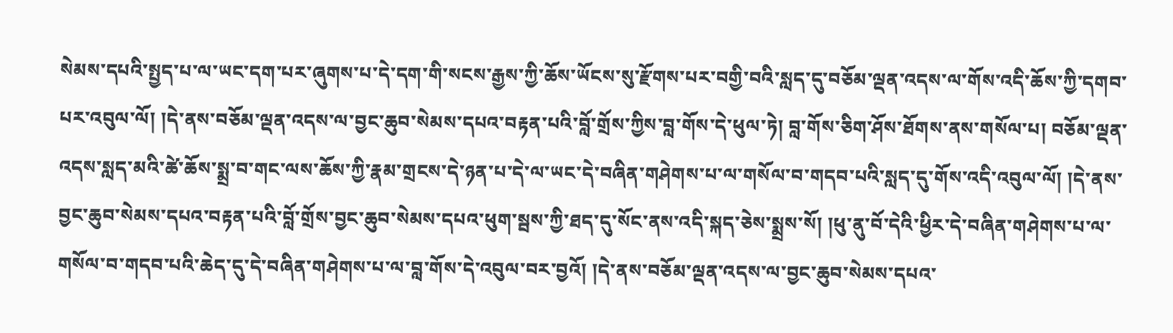སེམས་དཔའི་སྤྱད་པ་ལ་ཡང་དག་པར་ཞུགས་པ་དེ་དག་གི་སངས་རྒྱས་ཀྱི་ཆོས་ཡོངས་སུ་རྫོགས་པར་བགྱི་བའི་སླད་དུ་བཅོམ་ལྡན་འདས་ལ་གོས་འདི་ཆོས་ཀྱི་དགབ་པར་འབུལ་ལོ། །དེ་ནས་བཅོམ་ལྡན་འདས་ལ་བྱང་ཆུབ་སེམས་དཔའ་བརྟན་པའི་བློ་གྲོས་ཀྱིས་བླ་གོས་དེ་ཕུལ་ཏེ། བླ་གོས་ཅིག་ཤོས་ཐོགས་ནས་གསོལ་པ། བཅོམ་ལྡན་འདས་སླད་མའི་ཚེ་ཆོས་སྨྲ་བ་གང་ལས་ཆོས་ཀྱི་རྣམ་གྲངས་དེ་ཉན་པ་དེ་ལ་ཡང་དེ་བཞིན་གཤེགས་པ་ལ་གསོལ་བ་གདབ་པའི་སླད་དུ་གོས་འདི་འབུལ་ལོ། །དེ་ནས་བྱང་ཆུབ་སེམས་དཔའ་བརྟན་པའི་བློ་གྲོས་བྱང་ཆུབ་སེམས་དཔའ་ཕུག་སྦས་ཀྱི་ཐད་དུ་སོང་ནས་འདི་སྐད་ཅེས་སྨྲས་སོ། །ཕུ་ནུ་བོ་དེའི་ཕྱིར་དེ་བཞིན་གཤེགས་པ་ལ་གསོལ་བ་གདབ་པའི་ཆེད་དུ་དེ་བཞིན་གཤེགས་པ་ལ་བླ་གོས་དེ་འབུལ་བར་བྱའོ། །དེ་ནས་བཅོམ་ལྡན་འདས་ལ་བྱང་ཆུབ་སེམས་དཔའ་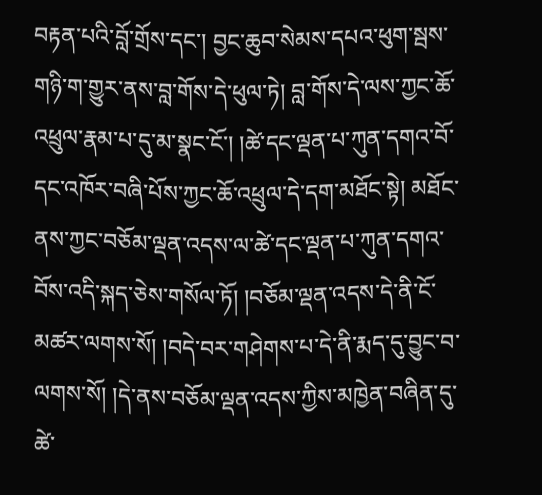བརྟན་པའི་བློ་གྲོས་དང་། བྱང་ཆུབ་སེམས་དཔའ་ཕུག་སྦས་གཉི་ག་གྱུར་ནས་བླ་གོས་དེ་ཕུལ་ཏེ། བླ་གོས་དེ་ལས་ཀྱང་ཆོ་འཕྲུལ་རྣམ་པ་དུ་མ་སྣང་ངོ་། །ཚེ་དང་ལྡན་པ་ཀུན་དགའ་བོ་དང་འཁོར་བཞི་པོས་ཀྱང་ཆོ་འཕྲུལ་དེ་དག་མཐོང་སྟེ། མཐོང་ནས་ཀྱང་བཅོམ་ལྡན་འདས་ལ་ཚེ་དང་ལྡན་པ་ཀུན་དགའ་བོས་འདི་སྐད་ཅེས་གསོལ་ཏོ། །བཅོམ་ལྡན་འདས་དེ་ནི་ངོ་མཚར་ལགས་སོ། །བདེ་བར་གཤེགས་པ་དེ་ནི་རྨད་དུ་བྱུང་བ་ལགས་སོ། །དེ་ནས་བཅོམ་ལྡན་འདས་ཀྱིས་མཁྱེན་བཞིན་དུ་ཚེ་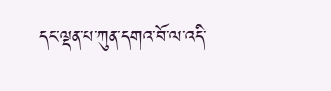དང་ལྡན་པ་ཀུན་དགའ་བོ་ལ་འདི་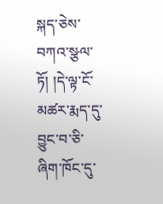སྐད་ཅེས་བཀའ་སྩལ་ཏོ། །དེ་ལྟ་ངོ་མཚར་རྨད་དུ་བྱུང་བ་ཅི་ཞིག་ཁོང་དུ་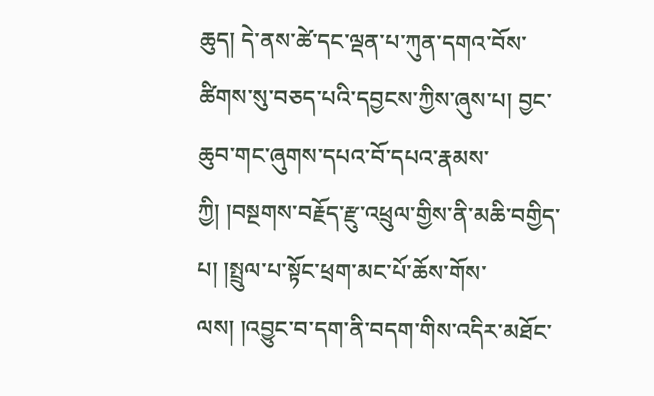ཆུད། དེ་ནས་ཚེ་དང་ལྡན་པ་ཀུན་དགའ་བོས་ཚིགས་སུ་བཅད་པའི་དབྱངས་ཀྱིས་ཞུས་པ། བྱང་ཆུབ་གང་ཞུགས་དཔའ་བོ་དཔའ་རྣམས་ཀྱི། །བསྔགས་བརྗོད་རྫུ་འཕྲུལ་གྱིས་ནི་མཆི་བགྱིད་པ། །སྤྲུལ་པ་སྟོང་ཕྲག་མང་པོ་ཆོས་གོས་ལས། །འབྱུང་བ་དག་ནི་བདག་གིས་འདིར་མཐོང་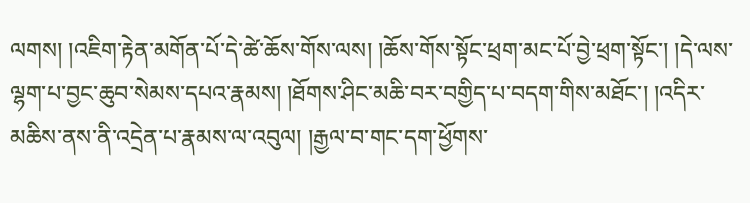ལགས། །འཇིག་རྟེན་མགོན་པོ་དེ་ཚེ་ཆོས་གོས་ལས། །ཆོས་གོས་སྟོང་ཕྲག་མང་པོ་བྱེ་ཕྲག་སྟོང་། །དེ་ལས་ལྷག་པ་བྱང་ཆུབ་སེམས་དཔའ་རྣམས། །ཐོགས་ཤིང་མཆི་བར་བགྱིད་པ་བདག་གིས་མཐོང་། །འདིར་མཆིས་ནས་ནི་འདྲེན་པ་རྣམས་ལ་འབུལ། །རྒྱལ་བ་གང་དག་ཕྱོགས་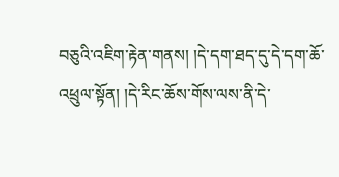བཅུའི་འཇིག་རྟེན་གནས། །དེ་དག་ཐད་དུ་དེ་དག་ཆོ་འཕྲུལ་སྟོན། །དེ་རིང་ཆོས་གོས་ལས་ནི་དེ་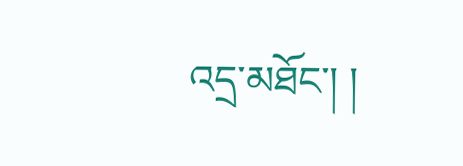འདྲ་མཐོང་། །